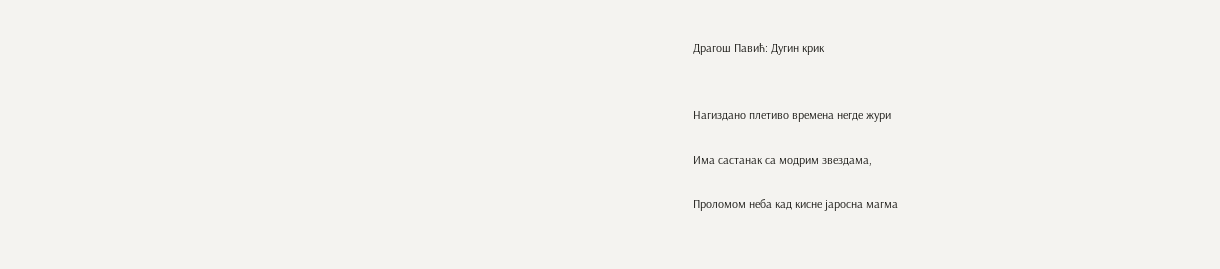Драгош Павић: Дугин крик


Нагиздано плетиво времена негде жури

Има састанак са модрим звездама,

Проломом неба кад кисне јаросна магма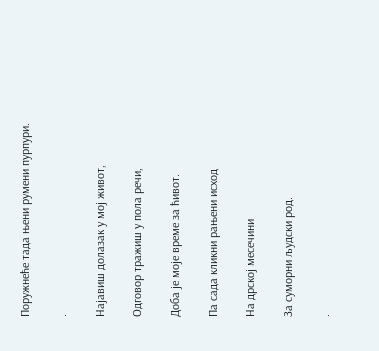Поружнеће тада њени румени пурпури.

.

Најавиш долазак у мој живот,

Одговор тражиш у пола речи,

Доба је моје време за ћивот.

Па сада кликни рањени исход

На дрској месечини

За суморни људски род.

.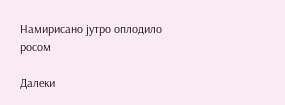Намирисано јутро оплодило росом

Далеки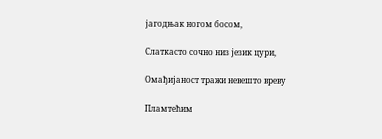јагодњак ногом босом,

Слаткасто сочно низ језик цури,

Омађијаност тражи невешто вреву

Пламтећим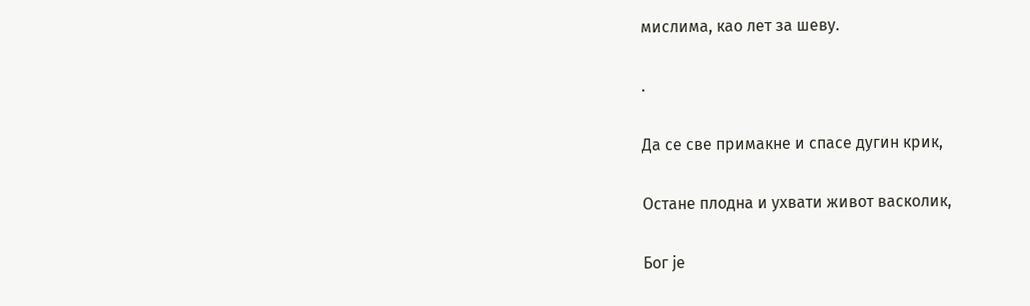мислима, као лет за шеву.

.

Да се све примакне и спасе дугин крик,

Остане плодна и ухвати живот васколик,

Бог је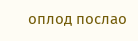оплод послао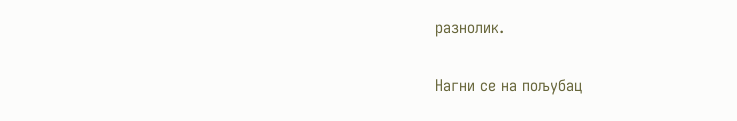разнолик.

Нагни се на пољубац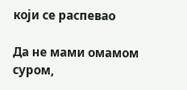који се распевао

Да не мами омамом суром,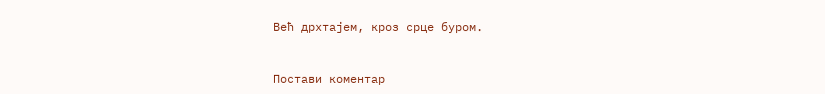Већ дрхтајем, кроз срце буром.



Постави коментар